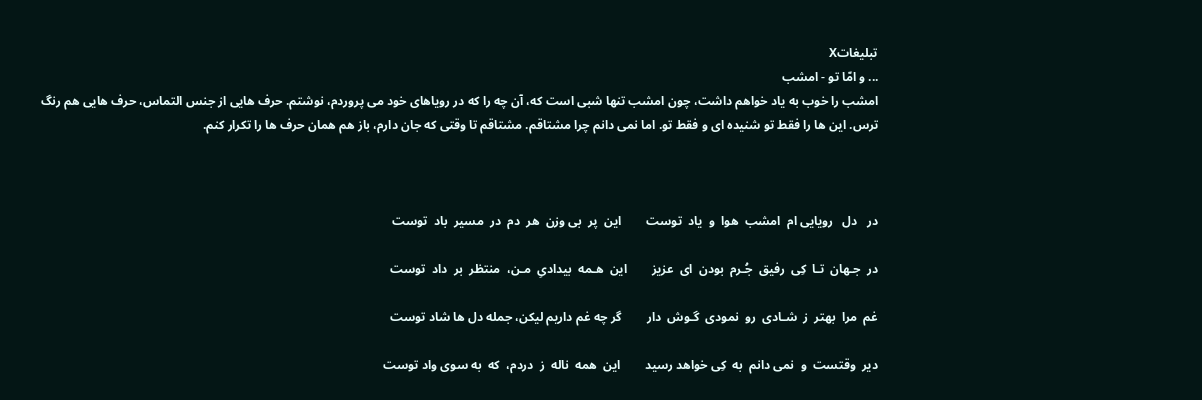تبليغاتX
... و امّا تو - امشب
امشب را خوب به یاد خواهم داشت، چون امشب تنها شبی است که، آن چه را که در رویاهای خود می پروردم، نوشتم. حرف هایی از جنس التماس، حرف هایی هم رنگ ترس. این ها را فقط تو شنیده ای و فقط تو. اما نمی دانم چرا مشتاقم. مشتاقم تا وقتی که جان دارم، باز هم همان حرف ها را تکرار کنم.



در   دل   رویایی ام  امشب  هوا  و  یاد  توست        این  پر  بی وزن  هر  دم  در  مسیر  باد  توست

در  جـهان  تـا  کِی  رفیق  جُـرم  بودن  ای  عزیز        این  هـمه  بیدادیِ  مـن،  منتظر  بر  داد  توست

غم  مرا  بهتر  ز  شـادی  رو  نمودی  گـوش  دار        گر چه غم داریم لیکن، جمله دل ها شاد توست

دیر  وقتست  و  نمی دانم  به  کِی خواهد رسید        این  همه  ناله  ز  دردم،  که  به سوی واد توست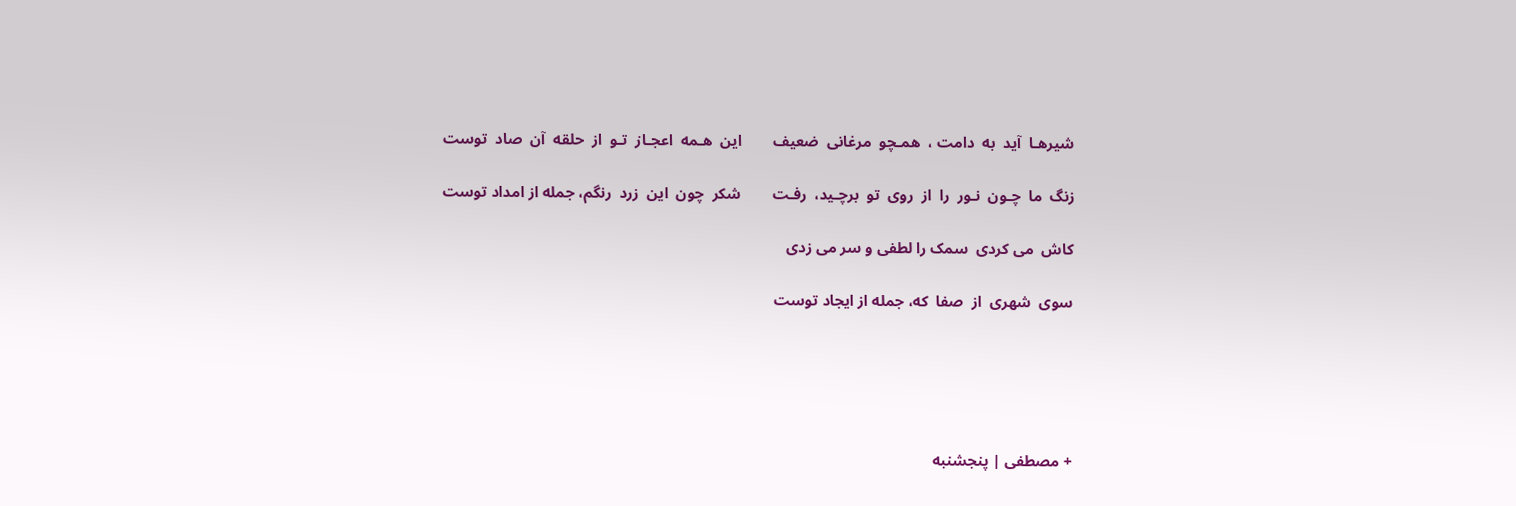شیرهـا  آید  به  دامت ،  همـچو  مرغانی  ضعیف        این  هـمه  اعجـاز  تـو  از  حلقه  آن  صاد  توست

زنگ  ما  چـون  نـور  را  از  روی  تو  برچـید،  رفـت        شکر  چون  این  زرد  رنگم، جمله از امداد توست

کاش  می کردی  سمک را لطفی و سر می زدی

سوی  شهری  از  صفا  که، جمله از ایجاد توست





+ مصطفی | پنجشنبه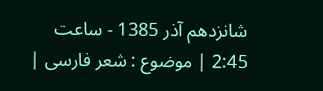شانزدهم آذر 1385 - ساعت 2:45 | موضوع : شعر فارسی |